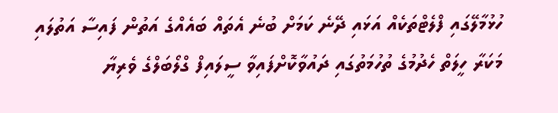ހުޅުމާލޭގައި ފްލެޓްތަކެއް އަޅައި ދޭނެ ކަމަށް ބުނެ އެތައް ބައެއްގެ އަތުން ފައިސާ އަތުލައި މަކަރާ ހީލަތް ހެދުމުގެ ތުހުމަތުގައި ދައުވާކޮށްފައިވާ ސީލައިފް ގްލޯބަލްގެ ވެރިޔާ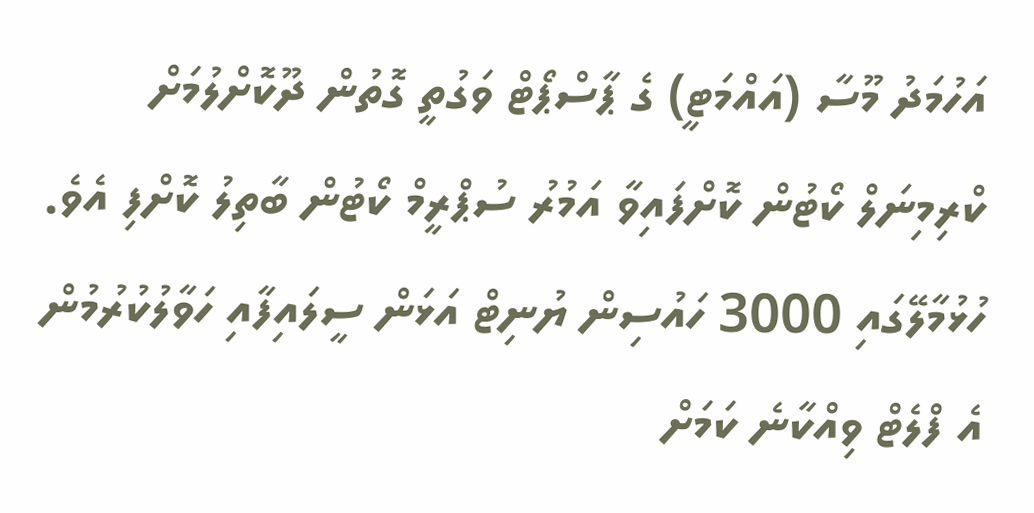އަހުމަދު މޫސާ (އައްމަޓީ) ގެ ޕާސްޕޯޓް ވަގުތީ ގޮތުން ދޫކޮށްލުމަށް ކްރިމިނަލް ކޯޓުން ކޮށްފައިވާ އަމުރު ސުޕްރީމް ކޯޓުން ބާތިލު ކޮށްފި އެވެ.
ހުޅުމާލޭގައި 3000 ހައުސިން ޔުނިޓް އަޅަން ސީލައިފާއި ހަވާލުކުރުމުން އެ ފްލެޓް ވިއްކާނެ ކަމަށް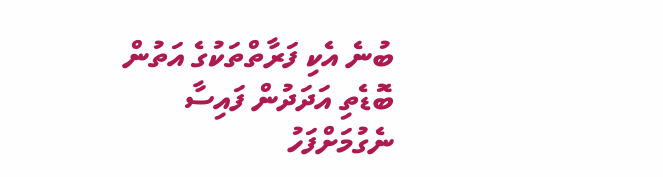ބުނެ އެކި ފަރާތްތަކުގެ އަތުން ބޮޑެތި އަދަދުން ފައިސާ ނެގުމަށްފަހު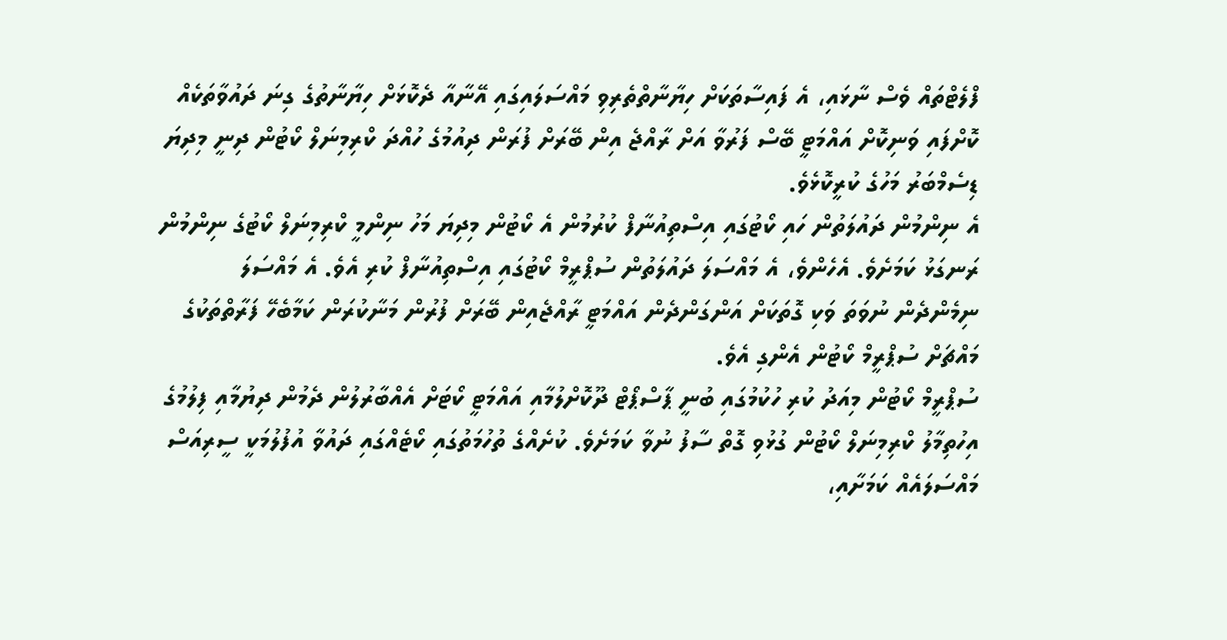ފްލެޓްތައް ވެސް ނާޅައި، އެ ފައިސާތަކަށް ހިޔާނާތްތެރިވި މައްސަލައިގައި އޭނާއާ ދެކޮޅަށް ހިޔާނާތުގެ ގިނަ ދައުވާތަކެއް ކޮށްފައި ވަނިކޮށް އައްމަޓީ ބޭސް ފަރުވާ އަށް ރާއްޖެ އިން ބޭރަށް ފުރަން ދިއުމުގެ ހުއްދަ ކްރިމިނަލް ކޯޓުން ދިނީ މިދިޔަ ޑިސެމްބަރު މަހުގެ ކުރީކޮޅެވެ.
އެ ނިންމުން ދައުލަތުން ހައި ކޯޓުގައި އިސްތިއުނާފް ކުރުމުން އެ ކޯޓުން މިދިޔަ މަހު ނިންމީ ކްރިމިނަލް ކޯޓުގެ ނިންމުން ރަނގަޅު ކަމަށެވެ. އެހެންވެ، އެ މައްސަލަ ދައުލަތުން ސުޕްރީމް ކޯޓުގައި އިސްތިއުނާފް ކުރި އެވެ. އެ މައްސަލަ ނިމެންދެން ނުވަތަ ވަކި ގޮތަކަށް އަންގަންދެން އައްމަޓީ ރާއްޖެއިން ބޭރަށް ފުރުން މަނާކުރަން ކަމާބެހޭ ފަރާތްތަކުގެ މައްޗަށް ސުޕްރީމް ކޯޓުން އެންގި އެވެ.
ސުޕްރީމް ކޯޓުން މިއަދު ކުރި ހުކުމުގައި ބުނީ ޕާސްޕޯޓް ދޫކޮށްލުމާއި އައްމަޓީ ކޯޓަށް އެއްބާރުލުން ދެމުން ދިޔުމާއި ފިލުމުގެ އިހުތިމާލު ކްރިމިނަލް ކޯޓުން ގުޅުވި ގޮތް ސާފު ނުވާ ކަމަށެވެ. ކުށެއްގެ ތުހުމަތުގައި ކޯޓެއްގައި ދައުވާ އުފުލުމަކީ ސީރިއަސް މައްސަލައެއް ކަމަށާއި،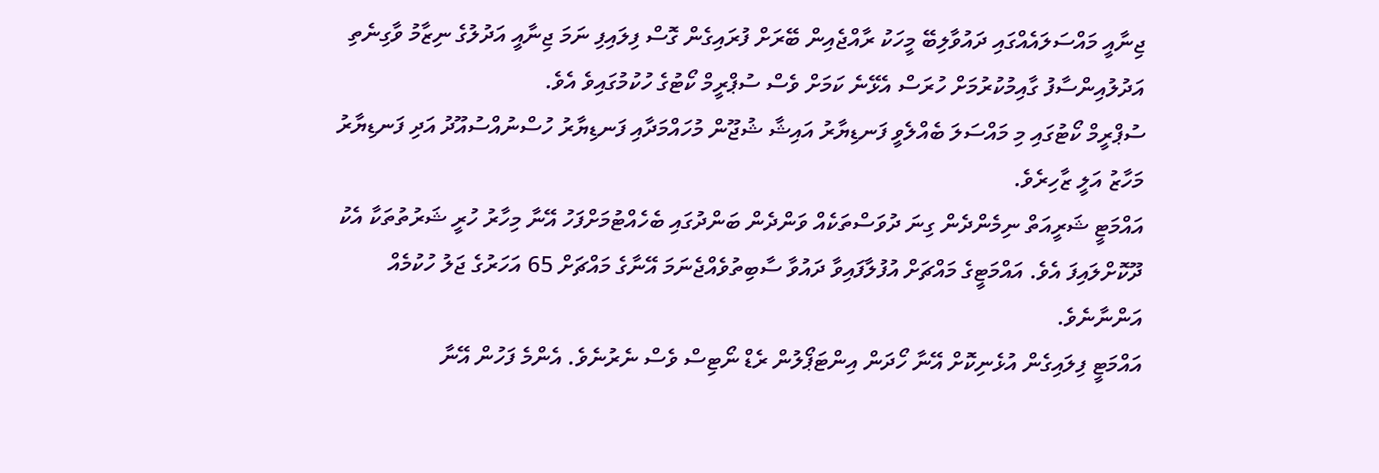ޖިނާއީ މައްސަލައެއްގައި ދައުވާލިބޭ މީހަކު ރާއްޖެއިން ބޭރަށް ފުރައިގެން ގޮސް ފިލައިފި ނަމަ ޖިނާއީ އަދުލުގެ ނިޒާމު ވާގިނެތި އަދުލުއިންސާފު ގާއިމުކުރުމަށް ހުރަސް އެޅޭނެ ކަމަށް ވެސް ސުޕްރީމް ކޯޓުގެ ހުކުމުގައިވެ އެވެ.
ސުޕްރީމް ކޯޓުގައި މި މައްސަލަ ބެއްލެވީ ފަނޑިޔާރު އައިޝާ ޝުޖޫން މުހައްމަދާއި ފަނޑިޔާރު ހުސްނުއްސުއޫދު އަދި ފަނޑިޔާރު މަހާޒު އަލީ ޒާހިރެވެ.
އައްމަޓީ ޝަރީއަތް ނިމެންދެން ގިނަ ދުވަސްތަކެއް ވަންދެން ބަންދުގައި ބެހެއްޓުމަށްފަހު އޭނާ މިހާރު ހުރީ ޝަރުތުތަކާ އެކު ދޫކޮށްލައިފަ އެވެ. އައްމަޓީގެ މައްޗަށް އުފުލާފައިވާ ދައުވާ ސާބިތުވެއްޖެނަމަ އޭނާގެ މައްޗަށް 65 އަހަރުގެ ޖަލު ހުކުމެއް އަންނާނެވެ.
އައްމަޓީ ފިލައިގެން އުޅެނިކޮށް އޭނާ ހޯދަން އިންޓަޕޯލުން ރެޑް ނޯޓިސް ވެސް ނެރުނެވެ. އެންމެ ފަހުން އޭނާ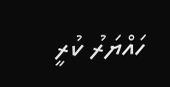ހައްޔަރު ކުރީ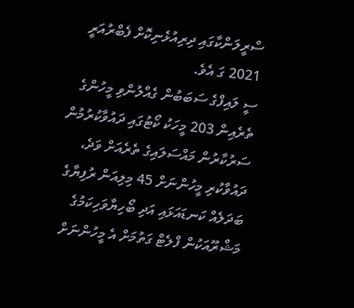ސްރީލަންކާގައި ދިރިއުޅެނިކޮށް ފެބްރުއަރީ 2021 ގަ އެވެ.
ސީ ލައިފްގެ ސަބަބުން ގެއްލުންވި މީހުންގެ ތެރެއިން 203 މީހަކު ކޯޓުގައި ދައުވާކުރުމުން ސަރުކާރުން މައްސަލައިގެ ތެރެއަށް ވަދެ، ދައުވާކުރި މީހުންނަށް 45 މިލިއަން ރުފިޔާގެ ބަދަލެއް ކަނޑައަޅައި އަދި ބޯހިޔާވަހިކަމުގެ މަޝްރޫއަކުން ފްލެޓް ގަތުމަށް އެ މީހުންނަށް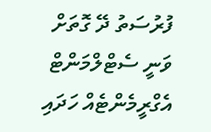ފުރުސަތު ދޭ ގޮތަށް ވަނީ ސެޓްލްމަންޓް އެގްރީމެންޓެއް ހަދައި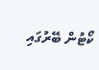ކޯޓުން ބޭރުގައި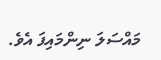މައްސަލަ ނިންމައިފަ އެވެ.